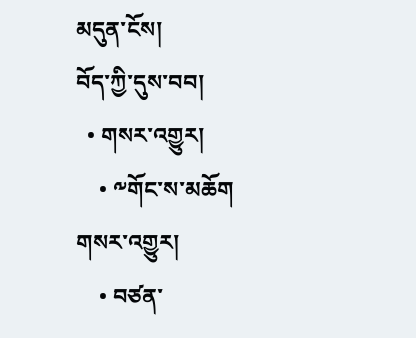མདུན་ངོས།
བོད་ཀྱི་དུས་བབ།
  • གསར་འགྱུར།
    • ༸གོང་ས་མཆོག གསར་འགྱུར།
    • བཙན་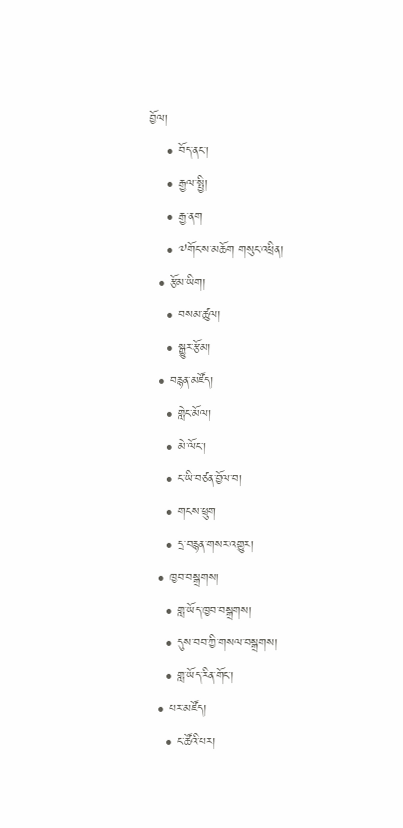བྱོལ།
    • བོད་ནང་།
    • རྒྱལ་སྤྱི།
    • རྒྱ་ནག
    • ༧གོང་ས་མཆོག གསུང་འཕྲིན།
  • རྩོམ་ཡིག།
    • བསམ་ཚུལ།
    • སྒྱུར་རྩོམ།
  • བརྙན་མཛོད།
    • གླེང་མོལ།
    • མེ་ལོང་།
    • ང་ཡི་བཙན་བྱོལ་བ།
    • གངས་ཕྲུག
    • དྲ་བརྙན་གསར་འགྱུར།
  • ཁྱབ་བསྒྲགས།
    • གླ་ཡོད་ཁྱབ་བསྒྲགས།
    • དུས་བབ་ཀྱི་གསལ་བསྒྲགས།
    • གླ་ཡོད་རིན་གོང་།
  • པར་མཛོད།
    • ང་ཚོའི་པར།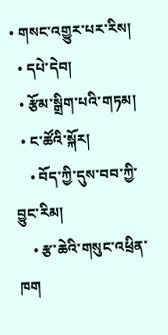• གསང་འགྱུར་པར་རིས།
  • དཔེ་དེབ།
  • རྩོམ་སྒྲིག་པའི་གཏམ།
  • ང་ཚོའི་སྐོར།
    • བོད་ཀྱི་དུས་བབ་ཀྱི་བྱུང་རིམ།
    • རྩ་ཆེའི་གསུང་འཕྲིན་ཁག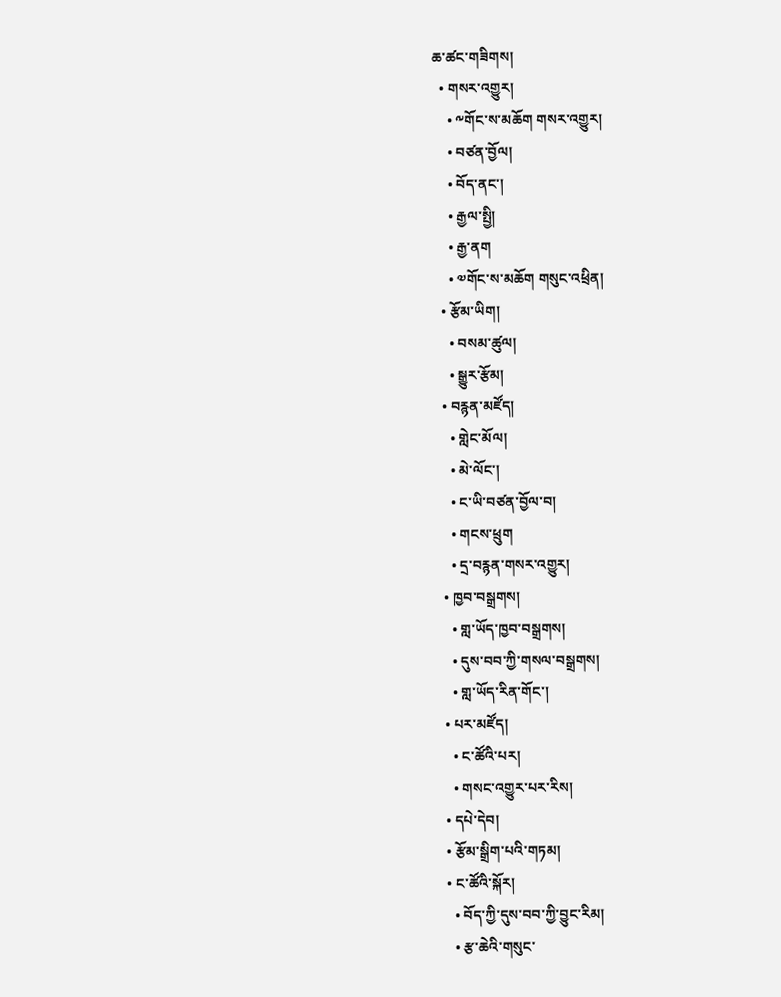ཆ་ཚང་གཟིགས།
  • གསར་འགྱུར།
    • ༸གོང་ས་མཆོག གསར་འགྱུར།
    • བཙན་བྱོལ།
    • བོད་ནང་།
    • རྒྱལ་སྤྱི།
    • རྒྱ་ནག
    • ༧གོང་ས་མཆོག གསུང་འཕྲིན།
  • རྩོམ་ཡིག།
    • བསམ་ཚུལ།
    • སྒྱུར་རྩོམ།
  • བརྙན་མཛོད།
    • གླེང་མོལ།
    • མེ་ལོང་།
    • ང་ཡི་བཙན་བྱོལ་བ།
    • གངས་ཕྲུག
    • དྲ་བརྙན་གསར་འགྱུར།
  • ཁྱབ་བསྒྲགས།
    • གླ་ཡོད་ཁྱབ་བསྒྲགས།
    • དུས་བབ་ཀྱི་གསལ་བསྒྲགས།
    • གླ་ཡོད་རིན་གོང་།
  • པར་མཛོད།
    • ང་ཚོའི་པར།
    • གསང་འགྱུར་པར་རིས།
  • དཔེ་དེབ།
  • རྩོམ་སྒྲིག་པའི་གཏམ།
  • ང་ཚོའི་སྐོར།
    • བོད་ཀྱི་དུས་བབ་ཀྱི་བྱུང་རིམ།
    • རྩ་ཆེའི་གསུང་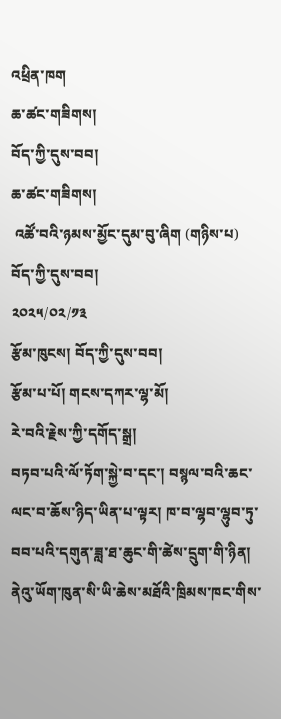འཕྲིན་ཁག
ཆ་ཚང་གཟིགས།
བོད་ཀྱི་དུས་བབ།
ཆ་ཚང་གཟིགས།
 འཚོ་བའི་ཉམས་མྱོང་དུམ་བུ་ཞིག (གཉིས་པ)
བོད་ཀྱི་དུས་བབ།
༢༠༢༥/༠༢/༡༣
རྩོམ་ཁུངས། བོད་ཀྱི་དུས་བབ།
རྩོམ་པ་པོ། གངས་དཀར་ལྷ་མོ།
རེ་བའི་རྗེས་ཀྱི་དགོད་སྒྲ།
བཏབ་པའི་ལོ་ཏོག་སྐྱེ་བ་དང་། བསྙལ་བའི་ཆང་ལང་བ་ཆོས་ཉིད་ཡིན་པ་ལྟར། ཁ་བ་ལྷབ་ལྷུབ་ཏུ་བབ་པའི་དགུན་ཟླ་ཐ་ཆུང་གི་ཚེས་དྲུག་གི་ཉིན། ནེའུ་ཡོག་ཁུན་སི་ཡི་ཆེས་མཐོའི་ཁྲིམས་ཁང་གིས་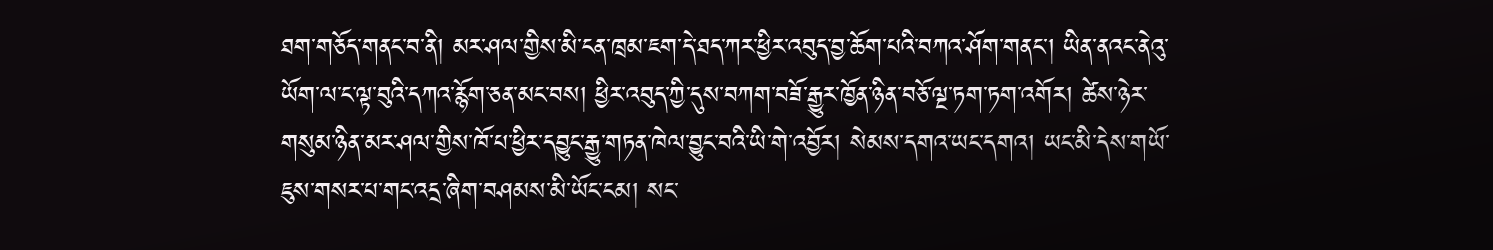ཐག་གཅོད་གནང་བ་ནི། མར་ཤལ་གྱིས་མི་ངན་ཁྲམ་ཇག་དེ་ཐད་ཀར་ཕྱིར་འབུད་བྱ་ཆོག་པའི་བཀའ་ཤོག་གནང་། ཡིན་ནའང་ནེའུ་ཡོག་ལ་ང་ལྟ་བུའི་དཀའ་རྙོག་ཅན་མང་བས། ཕྱིར་འབུད་ཀྱི་དུས་བཀག་བཟོ་རྒྱུར་ཁྱོན་ཉིན་བཅོ་ལྔ་ཏག་ཏག་འགོར། ཚེས་ཉེར་གསུམ་ཉིན་མར་ཤལ་གྱིས་ཁོ་པ་ཕྱིར་དབྱུང་རྒྱུ་གཏན་ཁེལ་བྱུང་བའི་ཡི་གེ་འབྱོར། སེམས་དགའ་ཡང་དགའ། ཡང་མི་དེས་གཡོ་ཇུས་གསར་པ་གང་འདྲ་ཞིག་བཤམས་མི་ཡོང་ངམ། སང་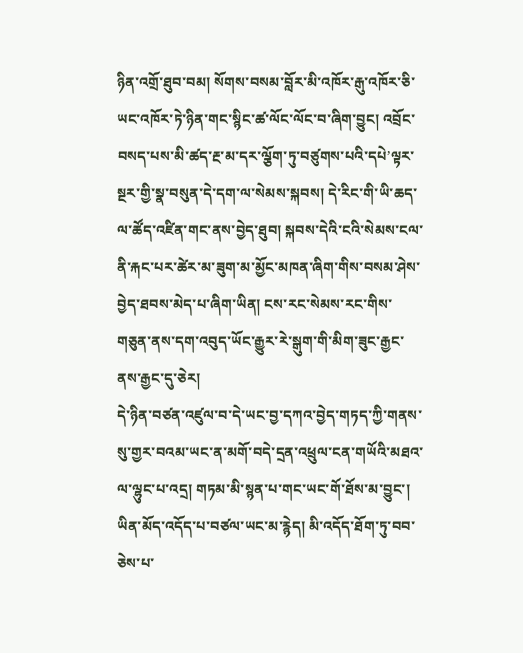ཉིན་འགྲོ་ཐུབ་བམ། སོགས་བསམ་བློར་མི་འཁོར་རྒུ་འཁོར་ཅི་ཡང་འཁོར་ཏེ་ཉིན་གང་སྙིང་ཚ་ལོང་ལོང་བ་ཞིག་བྱུང། འབྲོང་བསད་པས་མི་ཚད་རྔ་མ་དར་ལྕོག་ཏུ་བཙུགས་པའི་དཔེ’ལྟར་སྔར་གྱི་སྣ་བསུན་དེ་དག་ལ་སེམས་སྐབས། དེ་རིང་གི་ཡི་ཆད་ལ་ཚོད་འཛིན་གང་ནས་བྱེད་ཐུབ། སྐབས་དེའི་ངའི་སེམས་ངལ་ནི་རྐང་པར་ཚེར་མ་ཟུག་མ་མྱོང་མཁན་ཞིག་གིས་བསམ་ཤེས་བྱེད་ཐབས་མེད་པ་ཞིག་ཡིན། ངས་རང་སེམས་རང་གིས་གཅུན་ནས་དག་འབུད་ཡོང་རྒྱུར་རེ་སྒུག་གི་མིག་ཟུང་རྒྱང་ནས་རྒྱང་དུ་ཅེར།
དེ་ཉིན་བཙན་འཛུལ་བ་དེ་ཡང་བྱ་དཀའ་བྱེད་གཏད་ཀྱི་གནས་སུ་གྱར་བའམ་ཡང་ན་མགོ་བདེ་དྲན་འཕྲུལ་ངན་གཡོའི་མཐའ་ལ་ལྷུང་པ་འདྲ། གཏམ་མི་སྙན་པ་གང་ཡང་གོ་ཐོས་མ་བྱུང་། ཡིན་མོད་འདོད་པ་བཙལ་ཡང་མ་རྙེད། མི་འདོད་ཐོག་ཏུ་བབ་ཅེས་པ་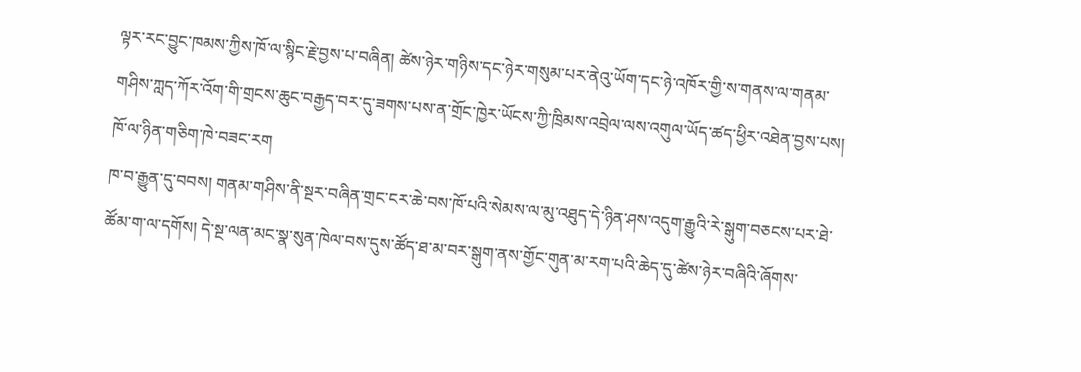ལྟར་རང་བྱུང་ཁམས་ཀྱིས་ཁོ་ལ་སྙིང་རྗེ་བྱས་པ་བཞིན། ཚེས་ཉེར་གཉིས་དང་ཉེར་གསུམ་པར་ནེའུ་ཡོག་དང་ཉེ་འཁོར་གྱི་ས་གནས་ལ་གནམ་གཤིས་ཀླད་ཀོར་འོག་གི་གྲངས་ཆུང་བརྒྱད་བར་དུ་ཟགས་པས་ན་གྲོང་ཁྱེར་ཡོངས་ཀྱི་ཁྲིམས་འབྲེལ་ལས་འགུལ་ཡོད་ཚད་ཕྱིར་འཐེན་བྱས་པས། ཁོ་ལ་ཉིན་གཅིག་ཁེ་བཟང་རག
ཁ་བ་རྒྱུན་དུ་བབས། གནམ་གཤིས་ནི་སྔར་བཞིན་གྲང་ངར་ཆེ་བས་ཁོ་པའི་སེམས་ལ་མུ་འཐུད་དེ་ཉིན་ཤས་འདུག་རྒྱུའི་རེ་སྒུག་བཅངས་པར་ཐེ་ཚོམ་ག་ལ་དགོས། དེ་སྔ་ལན་མང་སྣ་སུན་ཁེལ་བས་དུས་ཚོད་ཐ་མ་བར་སྒུག་ནས་གྱོང་གུན་མ་རག་པའི་ཆེད་དུ་ཚེས་ཉེར་བཞིའི་ཞོགས་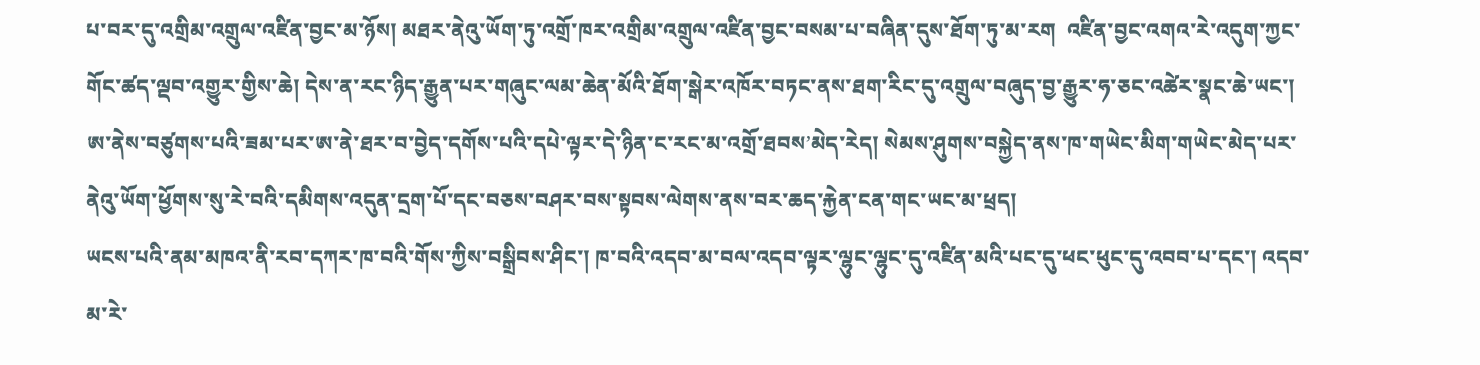པ་བར་དུ་འགྲིམ་འགྲུལ་འཛིན་བྱང་མ་ཉོས། མཐར་ནེའུ་ཡོག་ཏུ་འགྲོ་ཁར་འགྲིམ་འགྲུལ་འཛིན་བྱང་བསམ་པ་བཞིན་དུས་ཐོག་ཏུ་མ་རག  འཛིན་བྱང་འགའ་རེ་འདུག་ཀྱང་གོང་ཚད་ལྡབ་འགྱུར་གྱིས་ཆེ། དེས་ན་རང་ཉིད་རྒྱུན་པར་གཞུང་ལམ་ཆེན་མོའི་ཐོག་སྒེར་འཁོར་བཏང་ནས་ཐག་རིང་དུ་འགྲུལ་བཞུད་བྱ་རྒྱུར་ཧ་ཅང་འཚེར་སྣང་ཆེ་ཡང་། ཨ་ནེས་བཙུགས་པའི་ཟམ་པར་ཨ་ནེ་ཐར་བ་བྱེད་དགོས་པའི་དཔེ་ལྟར་དེ་ཉིན་ང་རང་མ་འགྲོ་ཐབས’མེད་རེད། སེམས་ཤུགས་བསྐྱེད་ནས་ཁ་གཡེང་མིག་གཡེང་མེད་པར་ནེའུ་ཡོག་ཕྱོགས་སུ་རེ་བའི་དམིགས་འདུན་དྲག་པོ་དང་བཅས་བཤར་བས་སྟབས་ལེགས་ནས་བར་ཆད་རྐྱེན་ངན་གང་ཡང་མ་ཕྲད།
ཡངས་པའི་ནམ་མཁའ་ནི་རབ་དཀར་ཁ་བའི་གོས་ཀྱིས་བསྒྲིབས་ཤིང་། ཁ་བའི་འདབ་མ་བལ་འདབ་ལྟར་ལྷུང་ལྷུང་དུ་འཛིན་མའི་པང་དུ་ཕང་ཕུང་དུ་འབབ་པ་དང་། འདབ་མ་རེ་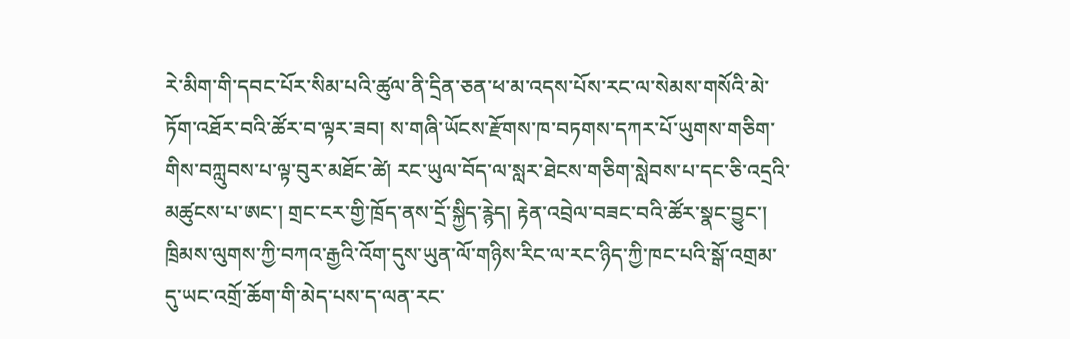རེ་མིག་གི་དབང་པོར་སིམ་པའི་ཚུལ་ནི་དྲིན་ཅན་ཕ་མ་འདས་པོས་རང་ལ་སེམས་གསོའི་མེ་ཏོག་འཐོར་བའི་ཚོར་བ་ལྟར་ཟབ། ས་གཞི་ཡོངས་རྫོགས་ཁ་བཏགས་དཀར་པོ་ཡུགས་གཅིག་གིས་བཀླུབས་པ་ལྟ་བུར་མཐོང་ཚེ། རང་ཡུལ་བོད་ལ་སླར་ཐེངས་གཅིག་སླེབས་པ་དང་ཅི་འདྲའི་མཚུངས་པ་ཨང་། གྲང་ངར་གྱི་ཁྲོད་ནས་དྲོ་སྐྱིད་རྙེད། རྟེན་འབྲེལ་བཟང་བའི་ཚོར་སྣང་བྱུང་། ཁྲིམས་ལུགས་ཀྱི་བཀའ་རྒྱའི་འོག་དུས་ཡུན་ལོ་གཉིས་རིང་ལ་རང་ཉིད་ཀྱི་ཁང་པའི་སྒོ་འགྲམ་དུ་ཡང་འགྲོ་ཆོག་གི་མེད་པས་ད་ལན་རང་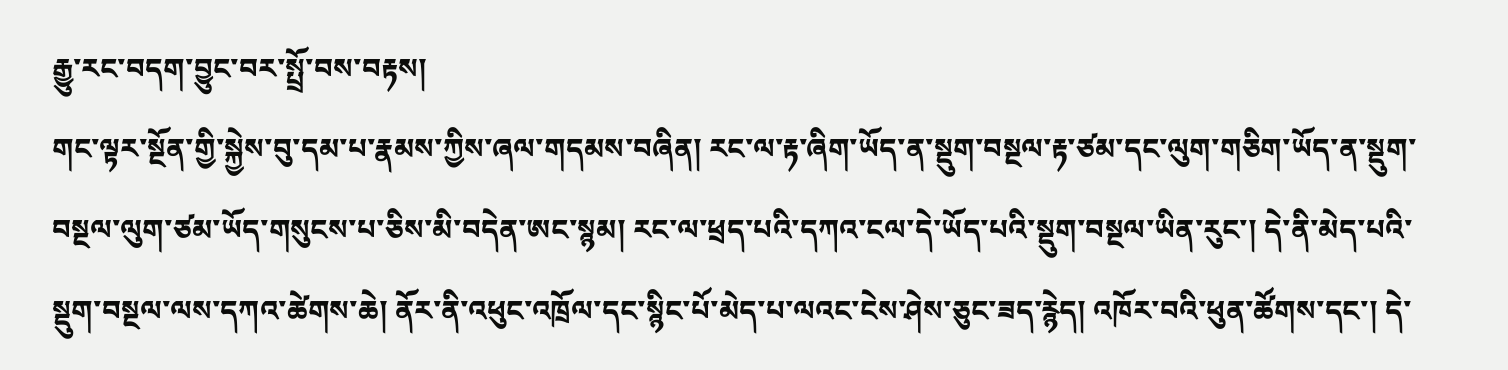རྒྱུ་རང་བདག་བྱུང་བར་སྤྲོ་བས་བརྟས།
གང་ལྟར་སྔོན་གྱི་སྐྱེས་བུ་དམ་པ་རྣམས་ཀྱིས་ཞལ་གདམས་བཞིན། རང་ལ་རྟ་ཞིག་ཡོད་ན་སྡུག་བསྔལ་རྟ་ཙམ་དང་ལུག་གཅིག་ཡོད་ན་སྡུག་བསྔལ་ལུག་ཙམ་ཡོད་གསུངས་པ་ཅིས་མི་བདེན་ཨང་སྙམ། རང་ལ་ཕྲད་པའི་དཀའ་ངལ་དེ་ཡོད་པའི་སྡུག་བསྔལ་ཡིན་རུང་། དེ་ནི་མེད་པའི་སྡུག་བསྔལ་ལས་དཀའ་ཚེགས་ཆེ། ནོར་ནི་འཕུང་འཁྲོལ་དང་སྙིང་པོ་མེད་པ་ལའང་ངེས་ཤེས་ཅུང་ཟད་རྙེད། འཁོར་བའི་ཕུན་ཚོགས་དང་། དེ་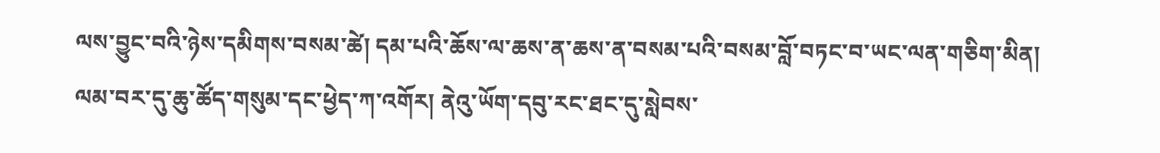ལས་བྱུང་བའི་ཉེས་དམིགས་བསམ་ཚེ། དམ་པའི་ཆོས་ལ་ཆས་ན་ཆས་ན་བསམ་པའི་བསམ་བློ་བཏང་བ་ཡང་ལན་གཅིག་མིན།
ལམ་བར་དུ་ཆུ་ཚོད་གསུམ་དང་ཕྱེད་ཀ་འགོར། ནེའུ་ཡོག་དབུ་རང་ཐང་དུ་སླེབས་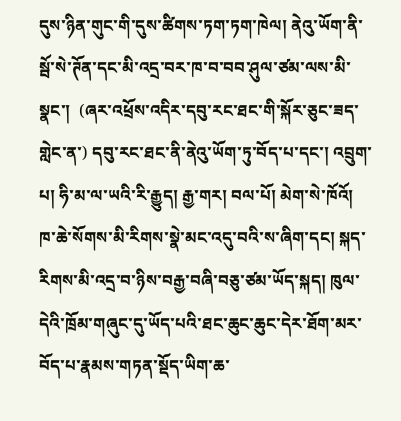དུས་ཉིན་གུང་གི་དུས་ཚིགས་ཏག་ཏག་ཁེལ། ནེའུ་ཡོག་ནི་སྦོ་སེ་ཊོན་དང་མི་འདྲ་བར་ཁ་བ་བབ་ཤུལ་ཙམ་ལས་མི་སྣང་།  (ཞར་འཕྲོས་འདིར་དབུ་རང་ཐང་གི་སྐོར་ཅུང་ཟད་གླེང་ན་) དབུ་རང་ཐང་ནི་ནེའུ་ཡོག་ཏུ་བོད་པ་དང་། འབྲུག་པ། ཧི་མ་ལ་ཡའི་རི་རྒྱུད། རྒྱ་གར། བལ་པོ། མེག་སེ་ཁོའོ། ཁ་ཆེ་སོགས་མི་རིགས་སྣེ་མང་འདུ་བའི་ས་ཞིག་དང། སྐད་རིགས་མི་འདྲ་བ་ཉིས་བརྒྱ་བཞི་བཅུ་ཙམ་ཡོད་སྐད། ཁུལ་དེའི་ཁྲོམ་གཞུང་དུ་ཡོད་པའི་ཐང་ཆུང་ཆུང་དེར་ཐོག་མར་བོད་པ་རྣམས་གཏན་སྡོད་ཡིག་ཆ་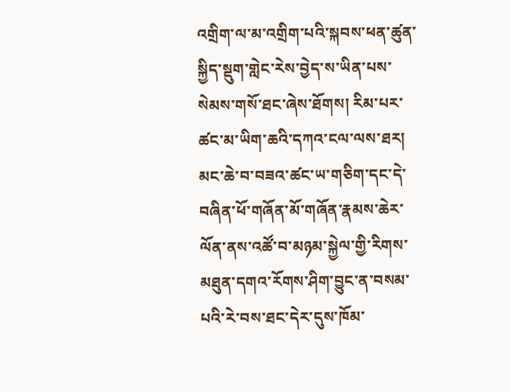འགྲིག་ལ་མ་འགྲིག་པའི་སྐབས་ཕན་ཚུན་སྐྱིད་སྡུག་གླེང་རེས་བྱེད་ས་ཡིན་པས་སེམས་གསོ་ཐང་ཞེས་ཐོགས། རིམ་པར་ཚང་མ་ཡིག་ཆའི་དཀའ་ངལ་ལས་ཐར། མང་ཆེ་བ་བཟའ་ཚང་ཡ་གཅིག་དང་དེ་བཞིན་ཕོ་གཞོན་མོ་གཞོན་རྣམས་ཆེར་ལོན་ནས་འཚོ་བ་མཉམ་སྐྱེལ་གྱི་རིགས་མཐུན་དགའ་རོགས་ཤིག་བྱུང་ན་བསམ་པའི་རེ་བས་ཐང་དེར་དུས་ཁོམ་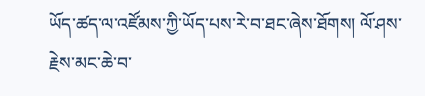ཡོད་ཚད་ལ་འཛོམས་ཀྱི་ཡོད་པས་རེ་བ་ཐང་ཞེས་ཐོགས། ལོ་ཤས་རྗེས་མང་ཆེ་བ་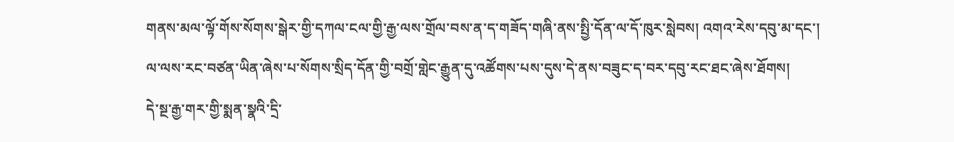གནས་མལ་ལྟོ་གོས་སོགས་སྒེར་གྱི་དཀལ་ངལ་གྱི་རྒྱ་ལས་གྲོལ་བས་ན་ད་གཟོད་གཞི་ནས་སྤྱི་དོན་ལ་དོ་ཁུར་སླེབས། འགའ་རེས་དབུ་མ་དང་། ལ་ལས་རང་བཙན་ཡིན་ཞེས་པ་སོགས་སྲིད་དོན་གྱི་བགྲོ་གླེང་རྒྱུན་དུ་འཚོགས་པས་དུས་དེ་ནས་བཟུང་ད་བར་དབུ་རང་ཐང་ཞེས་ཐོགས།
དེ་སྔ་རྒྱ་གར་གྱི་སྨན་སྣའི་དྲི་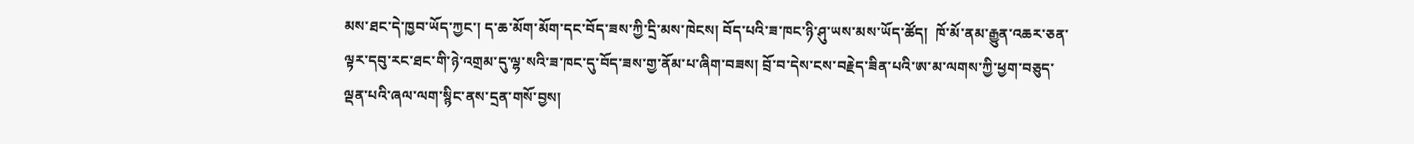མས་ཐང་དེ་ཁྱབ་ཡོད་ཀྱང་། ད་ཆ་མོག་མོག་དང་བོད་ཟས་ཀྱི་དྲི་མས་ཁེངས། བོད་པའི་ཟ་ཁང་ཉི་ཤུ་ཡས་མས་ཡོད་ཚོད།  ཁོ་མོ་ནམ་རྒྱུན་འཆར་ཅན་ལྟར་དབུ་རང་ཐང་གི་ཉེ་འགྲམ་དུ་ལྷ་སའི་ཟ་ཁང་དུ་བོད་ཟས་གྱ་ནོམ་པ་ཞིག་བཟས། བྲོ་བ་དེས་ངས་བརྗེད་ཟིན་པའི་ཨ་མ་ལགས་ཀྱི་ཕྱག་བཅུད་ལྡན་པའི་ཞལ་ལག་སྙིང་ནས་དྲན་གསོ་བྱས།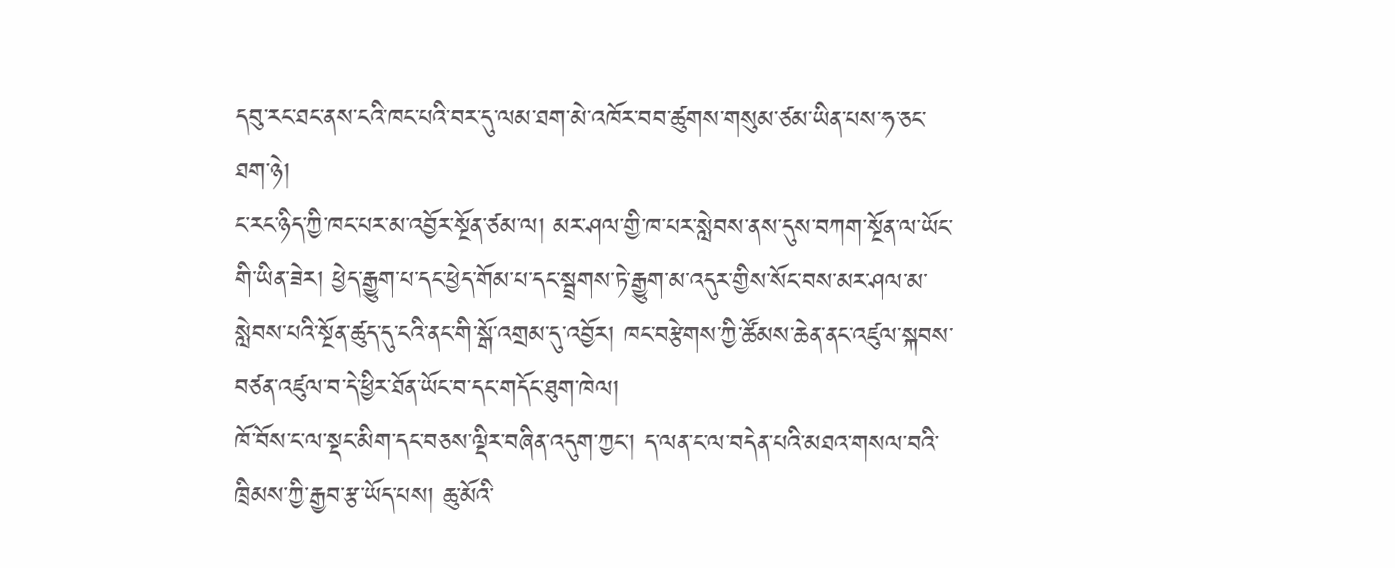དབུ་རང་ཐང་ནས་ངའི་ཁང་པའི་བར་དུ་ལམ་ཐག་མེ་འཁོར་བབ་ཚུགས་གསུམ་ཙམ་ཡིན་པས་ཧ་ཅང་ཐག་ཉེ།
ང་རང་ཉིད་ཀྱི་ཁང་པར་མ་འབྱོར་སྔོན་ཙམ་ལ། མར་ཤལ་གྱི་ཁ་པར་སླེབས་ནས་དུས་བཀག་སྔོན་ལ་ཡོང་གི་ཡིན་ཟེར། ཕྱེད་རྒྱུག་པ་དང་ཕྱེད་གོམ་པ་དང་སྦྲགས་ཏེ་རྒྱུག་མ་འདུར་གྱིས་སོང་བས་མར་ཤལ་མ་སླེབས་པའི་སྔོན་ཚུད་དུ་ངའི་ནང་གི་སྒོ་འགྲམ་དུ་འབྱོར། ཁང་བརྩེགས་ཀྱི་ཚོམས་ཆེན་ནང་འཛུལ་སྐབས་བཙན་འཛུལ་བ་དེ་ཕྱིར་ཐོན་ཡོང་བ་དང་གདོང་ཐུག་ཁེལ།
ཁོ་བོས་ང་ལ་སྡང་མིག་དང་བཅས་ལྡིར་བཞིན་འདུག་ཀྱང་། ད་ལན་ང་ལ་བདེན་པའི་མཐའ་གསལ་བའི་ཁྲིམས་ཀྱི་རྒྱབ་རྩ་ཡོད་པས། ཆུ་མོའི་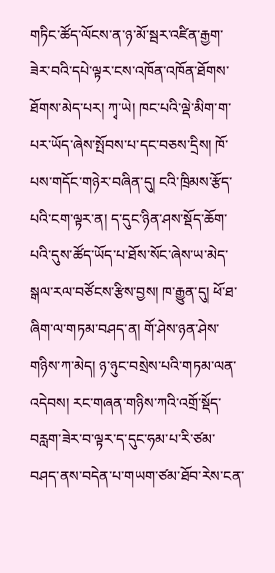གཏིང་ཚོད་ལོངས་ན་ཉ་མོ་སྦར་འཛིན་རྒྱག་ཟེར་བའི་དཔེ་ལྟར་ངས་འཁོན་འཁོན་ཐོགས་ཐོགས་མེད་པར། ཀྭ་ཡེ། ཁང་པའི་ལྡེ་མིག་ག་པར་ཡོད་ཞེས་སྤོབས་པ་དང་བཅས་དྲིས། ཁོ་པས་གདོང་གཉེར་བཞིན་དུ། ངའི་ཁྲིམས་རྩོད་པའི་ངག་ལྟར་ན། ད་དུང་ཉིན་ཤས་སྡོད་ཆོག་པའི་དུས་ཚོད་ཡོད་པ་ཐོས་སོང་ཞེས་ཡ་མེད་སྒལ་རལ་བཙོངས་རྩིས་བྱས། ཁ་རྒྱུན་དུ། ཕོ་ཐ་ཞིག་ལ་གཏམ་བཤད་ན། གོ་ཤེས་ཉན་ཤེས་གཉིས་ཀ་མེད། ཉ་ཉུང་བསྲེས་པའི་གཏམ་ལན་འདེབས། རང་གཞན་གཉིས་ཀའི་འགྲོ་སྡོད་བརླག་ཟེར་བ་ལྟར་ད་དུང་ཧམ་པ་རི་ཙམ་བཤད་ནས་བདེན་པ་གཡག་ཙམ་ཐོབ་རེས་ངན་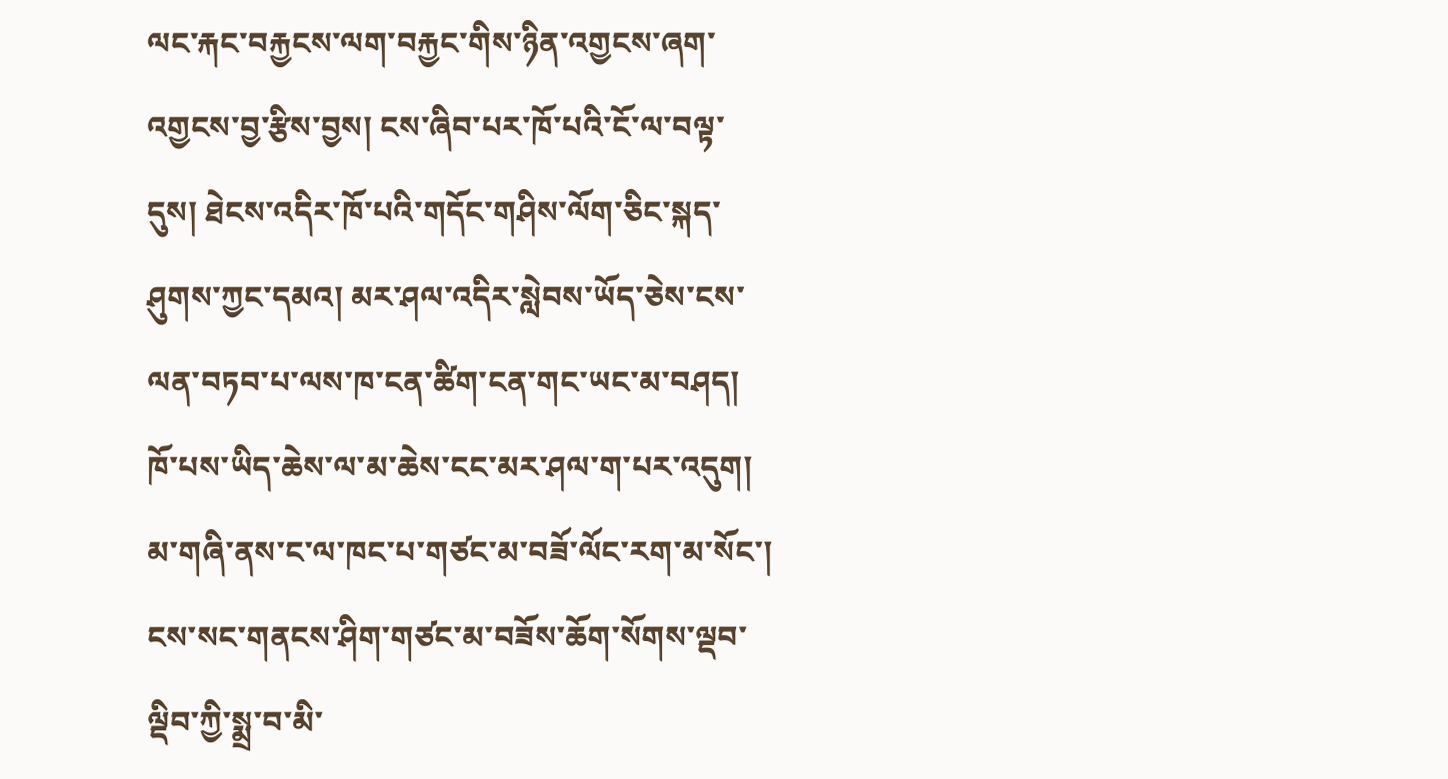ལང་རྐང་བརྐྱངས་ལག་བརྐྱང་གིས་ཉིན་འགྱངས་ཞག་འགྱངས་བྱ་རྩིས་བྱས། ངས་ཞིབ་པར་ཁོ་པའི་ངོ་ལ་བལྟ་དུས། ཐེངས་འདིར་ཁོ་པའི་གདོང་གཤིས་ལོག་ཅིང་སྐད་ཤུགས་ཀྱང་དམའ། མར་ཤལ་འདིར་སླེབས་ཡོད་ཅེས་ངས་ལན་བཏབ་པ་ལས་ཁ་ངན་ཚིག་ངན་གང་ཡང་མ་བཤད། ཁོ་པས་ཡིད་ཆེས་ལ་མ་ཆེས་ངང་མར་ཤལ་ག་པར་འདུག། མ་གཞི་ནས་ང་ལ་ཁང་པ་གཙང་མ་བཟོ་ལོང་རག་མ་སོང་། ངས་སང་གནངས་ཤིག་གཙང་མ་བཟོས་ཆོག་སོགས་ལྡབ་ལྡིབ་ཀྱི་སྨྲ་བ་མི་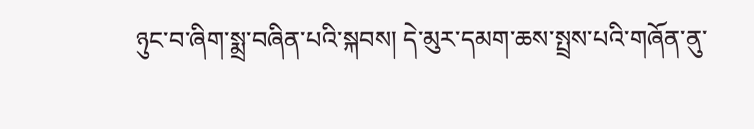ཉུང་བ་ཞིག་སྨྲ་བཞིན་པའི་སྐབས། དེ་མུར་དམག་ཆས་སྤྲས་པའི་གཞོན་ནུ་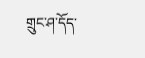གྲུང་ཤ་དོད་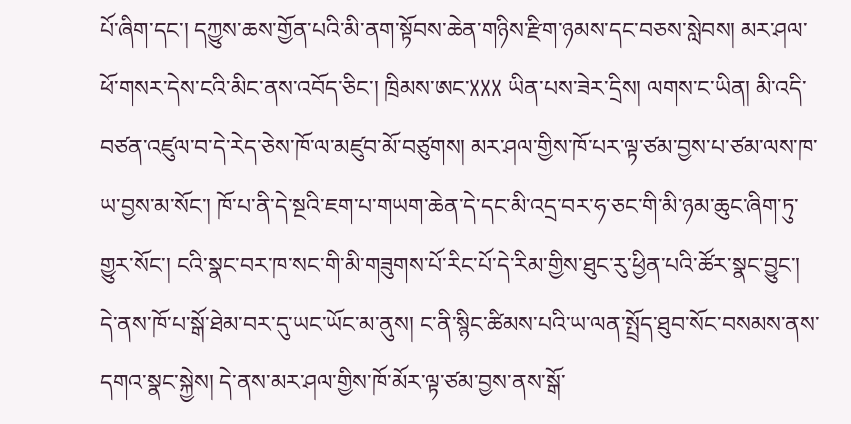པོ་ཞིག་དང་། དཀྱུས་ཆས་གྱོན་པའི་མི་ནག་སྟོབས་ཆེན་གཉིས་རྫིག་ཉམས་དང་བཅས་སླེབས། མར་ཤལ་ཕོ་གསར་དེས་ངའི་མིང་ནས་འབོད་ཅིང་། ཁྲིམས་ཨང་XXX ཡིན་པས་ཟེར་དྲིས། ལགས་ང་ཡིན། མི་འདི་བཙན་འཛུལ་བ་དེ་རེད་ཅེས་ཁོ་ལ་མཛུབ་མོ་བཙུགས། མར་ཤལ་གྱིས་ཁོ་པར་ལྟ་ཙམ་བྱས་པ་ཙམ་ལས་ཁ་ཡ་བྱས་མ་སོང་། ཁོ་པ་ནི་དེ་སྔའི་ཇག་པ་གཡག་ཆེན་དེ་དང་མི་འདྲ་བར་ཧ་ཅང་གི་མི་ཉམ་ཆུང་ཞིག་ཏུ་གྱུར་སོང་། ངའི་སྣང་བར་ཁ་སང་གི་མི་གཟུགས་པོ་རིང་པོ་དེ་རིམ་གྱིས་ཐུང་རུ་ཕྱིན་པའི་ཚོར་སྣང་བྱུང་། དེ་ནས་ཁོ་པ་སྒོ་ཐེམ་བར་དུ་ཡང་ཡོང་མ་ནུས། ང་ནི་སྙིང་ཚིམས་པའི་ཡ་ལན་སྤྲོད་ཐུབ་སོང་བསམས་ནས་དགའ་སྣང་སྐྱེས། དེ་ནས་མར་ཤལ་གྱིས་ཁོ་མོར་ལྟ་ཙམ་བྱས་ནས་སྒོ་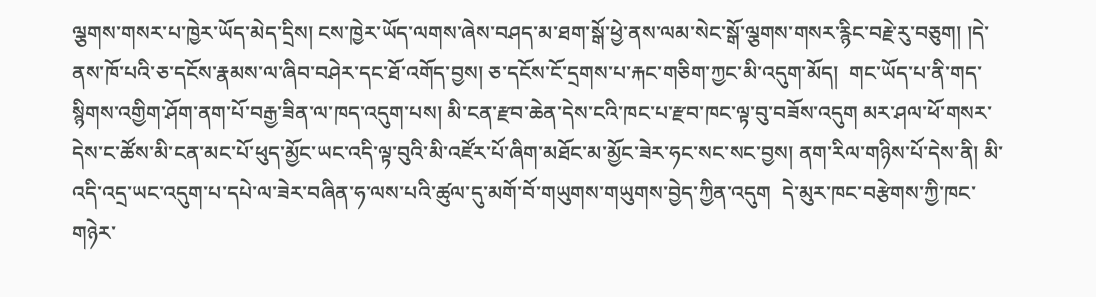ལྕགས་གསར་པ་ཁྱེར་ཡོད་མེད་དྲིས། ངས་ཁྱེར་ཡོད་ལགས་ཞེས་བཤད་མ་ཐག་སྒོ་ཕྱེ་ནས་ལམ་སེང་སྒོ་ལྕགས་གསར་རྙིང་བརྗེ་རུ་བཅུག། །དེ་ནས་ཁོ་པའི་ཅ་དངོས་རྣམས་ལ་ཞིབ་བཤེར་དང་ཐོ་འགོད་བྱས། ཅ་དངོས་ངོ་དྲགས་པ་རྐང་གཅིག་ཀྱང་མི་འདུག་མོད།  གང་ཡོད་པ་ནི་གད་སྙིགས་འགྱིག་ཤོག་ནག་པོ་བརྒྱ་ཟིན་ལ་ཁད་འདུག་པས། མི་ངན་རྫབ་ཆེན་དེས་ངའི་ཁང་པ་རྫབ་ཁང་ལྟ་བུ་བཟོས་འདུག མར་ཤལ་ཕོ་གསར་དེས་ང་ཚོས་མི་ངན་མང་པོ་ཕུད་མྱོང་ཡང་འདི་ལྟ་བུའི་མི་འཛོར་པོ་ཞིག་མཐོང་མ་མྱོང་ཟེར་ཧང་སང་སང་བྱས། ནག་རིལ་གཉིས་པོ་དེས་ནི། མི་འདི་འདྲ་ཡང་འདུག་པ་དཔེ་ལ་ཟེར་བཞིན་ཧ་ལས་པའི་ཚུལ་དུ་མགོ་བོ་གཡུགས་གཡུགས་བྱེད་ཀྱིན་འདུག  དེ་མུར་ཁང་བརྩེགས་ཀྱི་ཁང་གཉེར་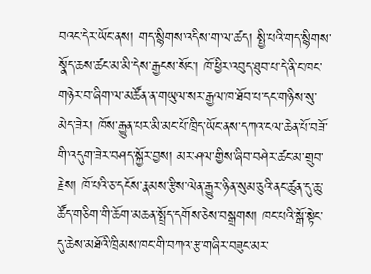བའང་དེར་ཡོང་ནས། གད་སྙིགས་འདིས་ག་ལ་ཚད། སྤྱི་པའི་གད་སྙིགས་སྣོད་ཆས་ཚང་མ་མི་དེས་རྒྱངས་སོང་། ཁོ་ཕྱིར་འབུད་ཐུབ་པ་དེ་ནི་ང་ཁང་གཉེར་བ་ཞིག་ལ་མཚོན་ན་གཡུལ་སར་རྒྱལ་ཁ་ཐོབ་པ་དང་གཉིས་སུ་མེད་ཟེར། ཁོས་རྒྱུན་པར་མི་མང་པོ་ཁྲིད་ཡོང་ནས་དཀའ་ངལ་ཆེན་པོ་བཟོ་གི་འདུག་ཟེར་བཤད་སྐྱོར་བྱས། མར་ཤལ་གྱིས་ཞིབ་བཤེར་ཚང་མ་གྲུབ་རྗེས། ཁོ་པའི་ཅ་དངོས་རྣམས་རྩིས་ལེན་རྒྱུར་ཉིན་སུམ་ཅུའི་ནང་ཚུན་དུ་ཆུ་ཚོད་གཅིག་གི་ཆོག་མཆན་སྤྲོད་དགོས་ཅེས་བསྒྲགས། ཁང་པའི་སྒོ་སྟེང་དུ་ཆེས་མཐོའི་ཁྲིམས་ཁང་གི་བཀའ་རྩ་གཞིར་བཟུང་མར་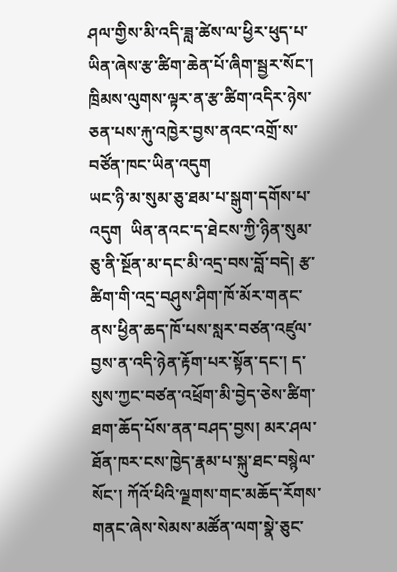ཤལ་གྱིས་མི་འདི་ཟླ་ཚེས་ལ་ཕྱིར་ཕུད་པ་ཡིན་ཞེས་རྩ་ཚིག་ཆེན་པོ་ཞིག་སྦྱར་སོང་། ཁྲིམས་ལུགས་ལྟར་ན་རྩ་ཚིག་འདིར་ཉེས་ཅན་པས་རྐུ་འཁྱེར་བྱས་ནའང་འགྲོ་ས་བཙོན་ཁང་ཡིན་འདུག
ཡང་ཉི་མ་སུམ་ཅུ་ཐམ་པ་སྒུག་དགོས་པ་འདུག  ཡིན་ནའང་ད་ཐེངས་ཀྱི་ཉིན་སུམ་ཅུ་ནི་སྔོན་མ་དང་མི་འདྲ་བས་བློ་བདེ། རྩ་ཚིག་གི་འདྲ་བཤུས་ཤིག་ཁོ་མོར་གནང་ནས་ཕྱིན་ཆད་ཁོ་པས་སླར་བཙན་འཛུལ་བྱས་ན་འདི་ཉེན་རྟོག་པར་སྟོན་དང་། ད་སུས་ཀྱང་བཙན་འཕྲོག་མི་བྱེད་ཅེས་ཚིག་ཐག་ཆོད་པོས་ནན་བཤད་བྱས། མར་ཤལ་ཐོན་ཁར་ངས་ཁྱེད་རྣམ་པ་སྐུ་ཐང་བསྙེལ་སོང་། ཀོའོ་ཕིའི་ལྗགས་གང་མཆོད་རོགས་གནང་ཞེས་སེམས་མཚོན་ལག་སྣེ་ཅུང་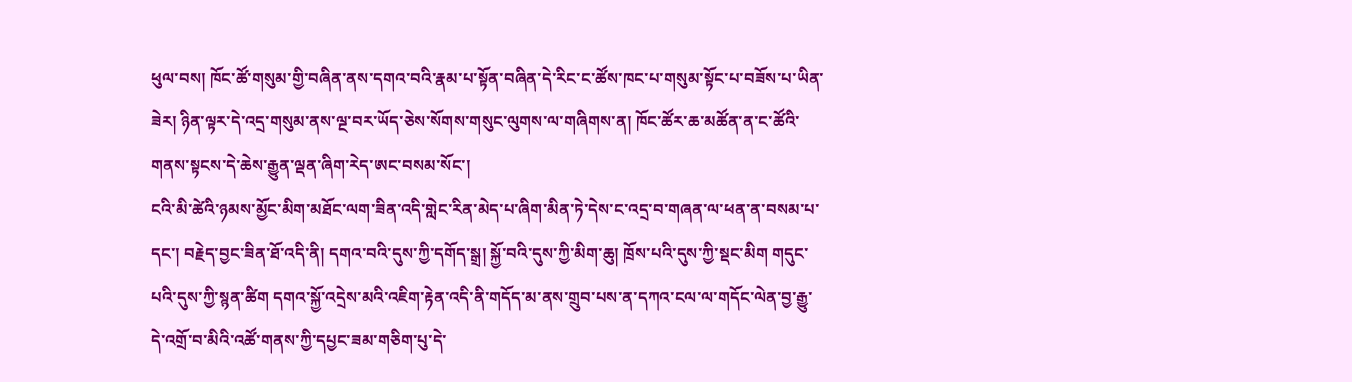ཕུལ་བས། ཁོང་ཚོ་གསུམ་གྱི་བཞིན་ནས་དགའ་བའི་རྣམ་པ་སྟོན་བཞིན་དེ་རིང་ང་ཚོས་ཁང་པ་གསུམ་སྟོང་པ་བཟོས་པ་ཡིན་ཟེར། ཉིན་ལྟར་དེ་འདྲ་གསུམ་ནས་ལྔ་བར་ཡོད་ཅེས་སོགས་གསུང་ལུགས་ལ་གཞིགས་ན། ཁོང་ཚོར་ཆ་མཚོན་ན་ང་ཚོའི་གནས་སྟངས་དེ་ཆེས་རྒྱུན་ལྡན་ཞིག་རེད་ཨང་བསམ་སོང་།
ངའི་མི་ཚེའི་ཉམས་མྱོང་མིག་མཐོང་ལག་ཟིན་འདི་གླེང་རིན་མེད་པ་ཞིག་མིན་ཏེ་དེས་ང་འདྲ་བ་གཞན་ལ་ཕན་ན་བསམ་པ་དང་། བརྗེད་བྱང་ཟིན་ཐོ་འདི་ནི། དགའ་བའི་དུས་ཀྱི་དགོད་སྒྲ། སྐྱོ་བའི་དུས་ཀྱི་མིག་ཆུ། ཁྲོས་པའི་དུས་ཀྱི་སྡང་མིག གདུང་པའི་དུས་ཀྱི་སྙན་ཚིག དགའ་སྐྱོ་འདྲེས་མའི་འཇིག་རྟེན་འདི་ནི་གདོད་མ་ནས་གྲུབ་པས་ན་དཀའ་ངལ་ལ་གདོང་ལེན་བྱ་རྒྱུ་དེ་འགྲོ་བ་མིའི་འཚོ་གནས་ཀྱི་དཔྱང་ཟམ་གཅིག་པུ་དེ་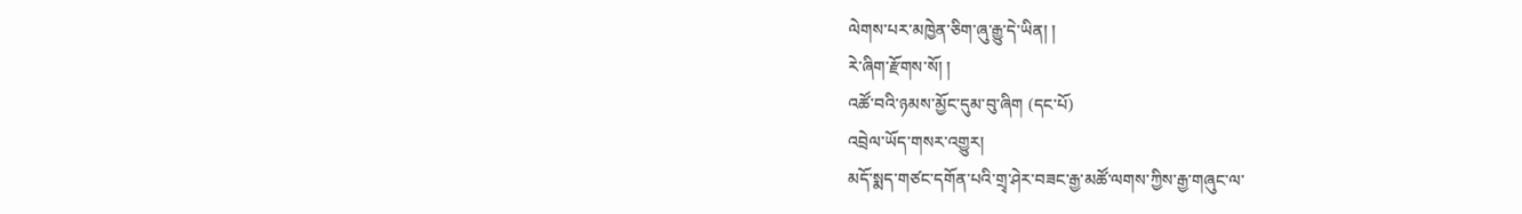ལེགས་པར་མཁྱེན་ཅིག་ཞུ་རྒྱུ་དེ་ཡིན། །
རེ་ཞིག་རྫོགས་སོ། །
འཚོ་བའི་ཉམས་མྱོང་དུམ་བུ་ཞིག (དང་པོ)
འབྲེལ་ཡོད་གསར་འགྱུར།
མདོ་སྨད་གཙང་དགོན་པའི་གྲྭ་ཤེར་བཟང་རྒྱ་མཚོ་ལགས་ཀྱིས་རྒྱ་གཞུང་ལ་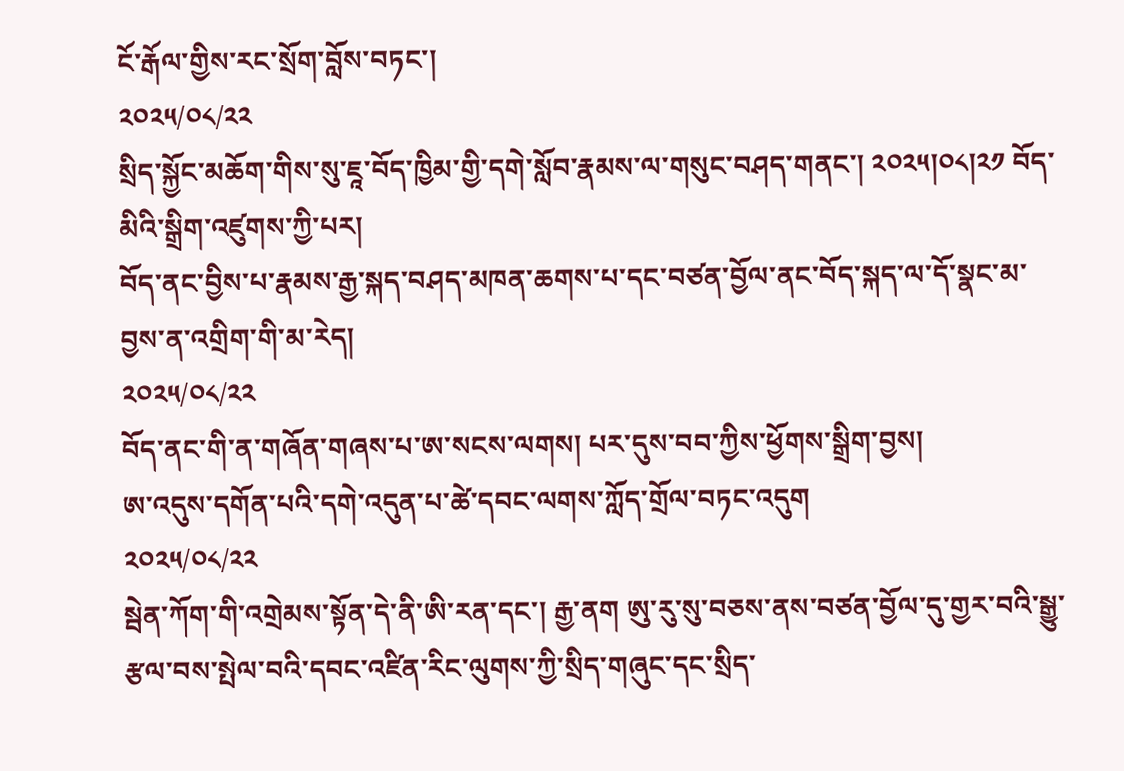ངོ་རྒོལ་གྱིས་རང་སྲོག་བློས་བཏང་།
༢༠༢༥/༠༨/༢༢
སྲིད་སྐྱོང་མཆོག་གིས་སུ་ཇཱ་བོད་ཁྱིམ་གྱི་དགེ་སློབ་རྣམས་ལ་གསུང་བཤད་གནང་། ༢༠༢༥།༠༨།༢༡ བོད་མིའི་སྒྲིག་འཛུགས་ཀྱི་པར།
བོད་ནང་བྱིས་པ་རྣམས་རྒྱ་སྐད་བཤད་མཁན་ཆགས་པ་དང་བཙན་བྱོལ་ནང་བོད་སྐད་ལ་དོ་སྣང་མ་བྱས་ན་འགྲིག་གི་མ་རེད།
༢༠༢༥/༠༨/༢༢
བོད་ནང་གི་ན་གཞོན་གཞས་པ་ཨ་སངས་ལགས། པར་དུས་བབ་ཀྱིས་ཕྱོགས་སྒྲིག་བྱས།
ཨ་འདུས་དགོན་པའི་དགེ་འདུན་པ་ཚེ་དབང་ལགས་ཀློད་གྲོལ་བཏང་འདུག
༢༠༢༥/༠༨/༢༢
སྦེན་ཀོག་གི་འགྲེམས་སྟོན་དེ་ནི་ཨི་རན་དང་། རྒྱ་ནག ཨུ་རུ་སུ་བཅས་ནས་བཙན་བྱོལ་དུ་གྱར་བའི་སྒྱུ་རྩལ་བས་སྤེལ་བའི་དབང་འཛིན་རིང་ལུགས་ཀྱི་སྲིད་གཞུང་དང་སྲིད་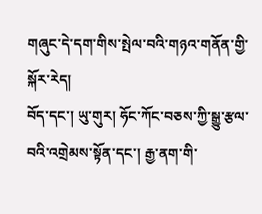གཞུང་དེ་དག་གིས་སྤེལ་བའི་གཉའ་གནོན་གྱི་སྐོར་རེད།
བོད་དང་། ཡུ་གུར། ཧོང་ཀོང་བཅས་ཀྱི་སྒྱུ་རྩལ་བའི་འགྲེམས་སྟོན་དང་། རྒྱ་ནག་གི་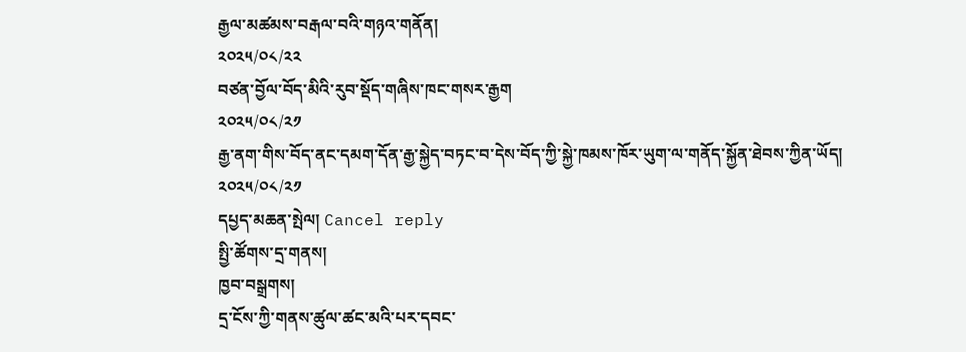རྒྱལ་མཚམས་བརྒལ་བའི་གཉའ་གནོན།
༢༠༢༥/༠༨/༢༢
བཙན་བྱོལ་བོད་མིའི་རུབ་སྡོད་གཞིས་ཁང་གསར་རྒྱག
༢༠༢༥/༠༨/༢༡
རྒྱ་ནག་གིས་བོད་ནང་དམག་དོན་རྒྱ་སྐྱེད་བཏང་བ་དེས་བོད་ཀྱི་སྐྱེ་ཁམས་ཁོར་ཡུག་ལ་གནོད་སྐྱོན་ཐེབས་ཀྱིན་ཡོད།
༢༠༢༥/༠༨/༢༡
དཔྱད་མཆན་སྤེལ། Cancel reply
སྤྱི་ཚོགས་དྲ་གནས།
ཁྱབ་བསྒྲགས།
དྲ་ངོས་ཀྱི་གནས་ཚུལ་ཚང་མའི་པར་དབང་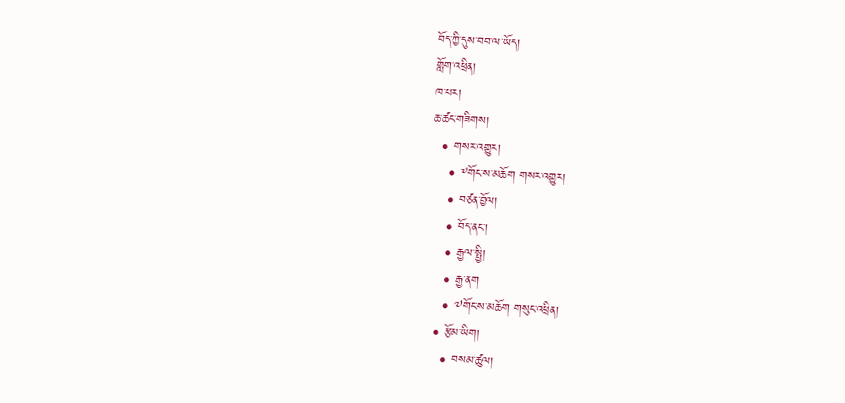བོད་ཀྱི་དུས་བབ་ལ་ཡོད།
གློག་འཕྲིན།
ཁ་པར།
ཆ་ཚང་གཟིགས།
  • གསར་འགྱུར།
    • ༸གོང་ས་མཆོག གསར་འགྱུར།
    • བཙན་བྱོལ།
    • བོད་ནང་།
    • རྒྱལ་སྤྱི།
    • རྒྱ་ནག
    • ༧གོང་ས་མཆོག གསུང་འཕྲིན།
  • རྩོམ་ཡིག།
    • བསམ་ཚུལ།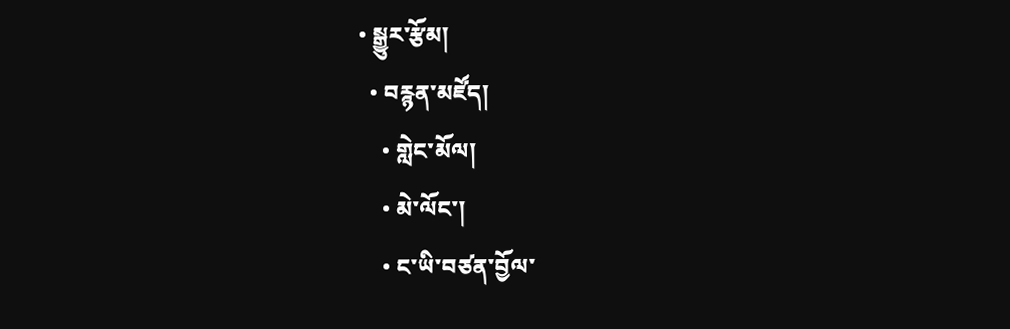• སྒྱུར་རྩོམ།
  • བརྙན་མཛོད།
    • གླེང་མོལ།
    • མེ་ལོང་།
    • ང་ཡི་བཙན་བྱོལ་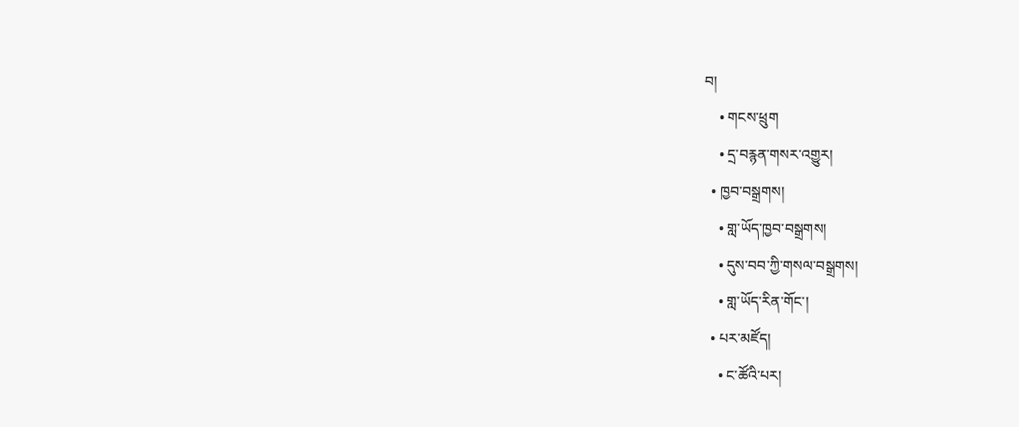བ།
    • གངས་ཕྲུག
    • དྲ་བརྙན་གསར་འགྱུར།
  • ཁྱབ་བསྒྲགས།
    • གླ་ཡོད་ཁྱབ་བསྒྲགས།
    • དུས་བབ་ཀྱི་གསལ་བསྒྲགས།
    • གླ་ཡོད་རིན་གོང་།
  • པར་མཛོད།
    • ང་ཚོའི་པར།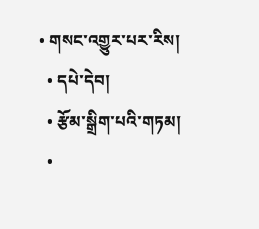• གསང་འགྱུར་པར་རིས།
  • དཔེ་དེབ།
  • རྩོམ་སྒྲིག་པའི་གཏམ།
  •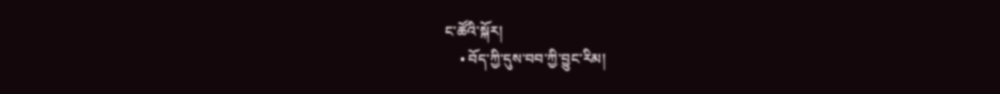ང་ཚོའི་སྐོར།
    • བོད་ཀྱི་དུས་བབ་ཀྱི་བྱུང་རིམ།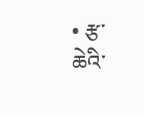• རྩ་ཆེའི་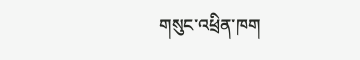གསུང་འཕྲིན་ཁག